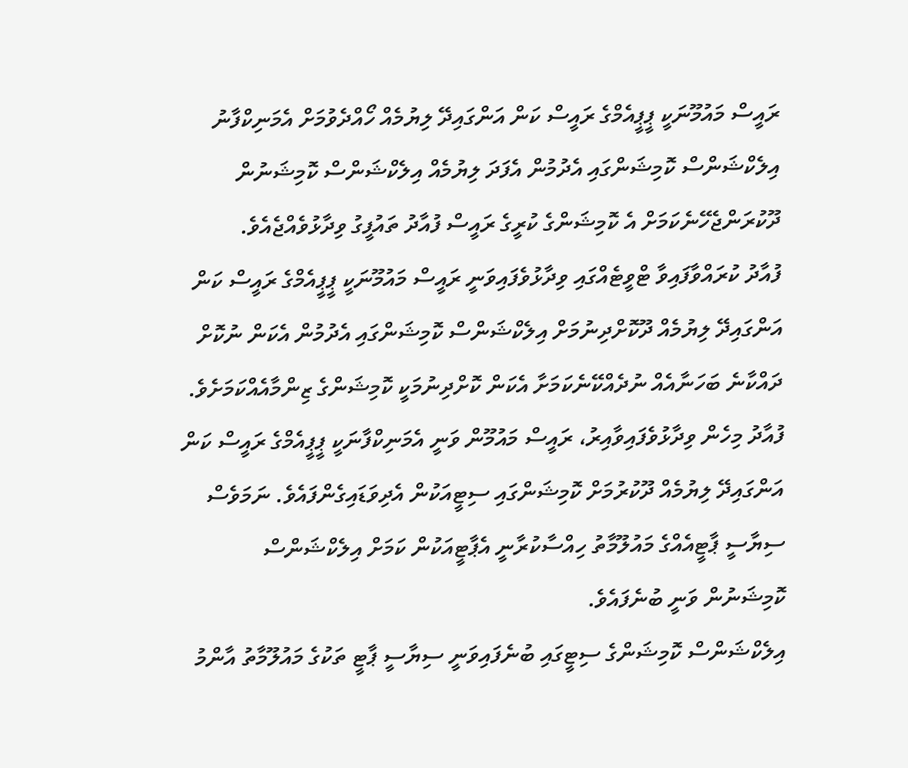ރައީސް މައުމޫނަކީ ޕީޕީއެމްގެ ރައީސް ކަން އަންގައިދޭ ލިޔުމެއް ހޯއްދެވުމަށް އެމަނިކްފާނު އިލެކްޝަންސް ކޮމިޝަންގައި އެދުމުން އެފަދަ ލިޔުމެއް އިލެކްޝަންސް ކޮމިޝަނުން ދޫކުރަންޖެހޭނެކަމަށް އެ ކޮމިޝަންގެ ކުރީގެ ރައީސް ފުއާދު ތައުފީގު ވިދާޅުވެއްޖެއެވެ.
ފުއާދު ކުރައްވާފައިވާ ޓްވީޓެއްގައި ވިދާޅުވެފައިވަނީ ރައީސް މައުމޫނަކީ ޕީޕީއެމްގެ ރައީސް ކަން އަންގައިދޭ ލިޔުމެއް ދޫކޮށްދިނުމަށް އިލެކްޝަންސް ކޮމިޝަންގައި އެދުމުން އެކަން ނުކޮށް ދައްކާނެ ބަހަނާއެއް ނުދެއްކޭނެކަމަށާ އެކަން ކޮށްދިނުމަކީ ކޮމިޝަންގެ ޒިންމާއެއްކަމަށެވެ.
ފުއާދު މިހެން ވިދާޅުވެފައިވާއިރު، ރައީސް މައުމޫން ވަނީ އެމަނިކްފާނަކީ ޕީޕީއެމްގެ ރައީސް ކަން އަންގައިދޭ ލިޔުމެއް ދޫކުރުމަށް ކޮމިޝަންގައި ސިޓީއަކުން އެދިވަޑައިގެންފައެވެ. ނަމަވެސް ސިޔާސީ ޕާޓީއެއްގެ މައުލޫމާތު ހިއްސާކުރާނީ އެޕާޓީއަކުން ކަމަށް އިލެކްޝަންސް ކޮމިޝަނުން ވަނީ ބުނެފައެވެ.
އިލެކްޝަންސް ކޮމިޝަންގެ ސިޓީގައި ބުނެފައިވަނީ ސިޔާސީ ޕާޓީ ތަކުގެ މައުލޫމާތު އާންމު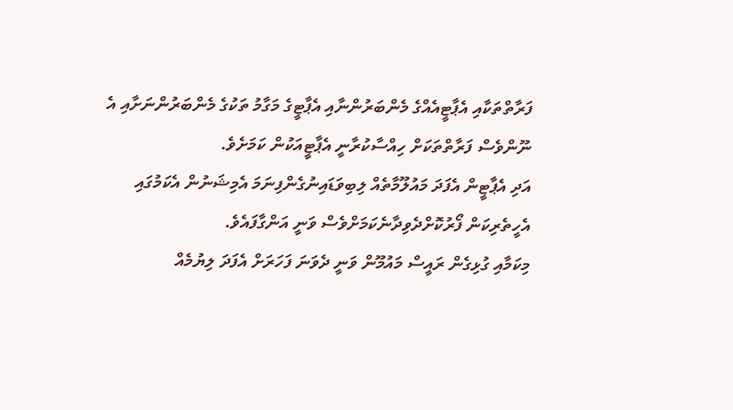ފަރާތްތަކާއި އެޕާޓީއެއްގެ މެންބަރުންނާއި އެޕާޓީގެ މަގާމު ތަކުގެ މެންބަރުންނަށާއި އެ ނޫންވެސް ފަރާތްތަކަށް ހިއްސާކުރާނީ އެޕާޓީއަކުން ކަމަށެވެ.
އަދި އެޕާޓީން އެފަދަ މައުލޫމާތެއް ލިބިވަޑައިނުގެންފިނަމަ އެމިޝަނުން އެކަމުގައި އެހީތެރިކަން ފޯރުކޮށްދެވިދާނެކަމަށްވެސް ވަނީ އަންގާފައެވެ.
މިކަމާއި ގުޅިގެން ރައީސް މައުމޫން ވަނީ ދެވަނަ ފަހަރަށް އެފަދަ ލިޔުމެއް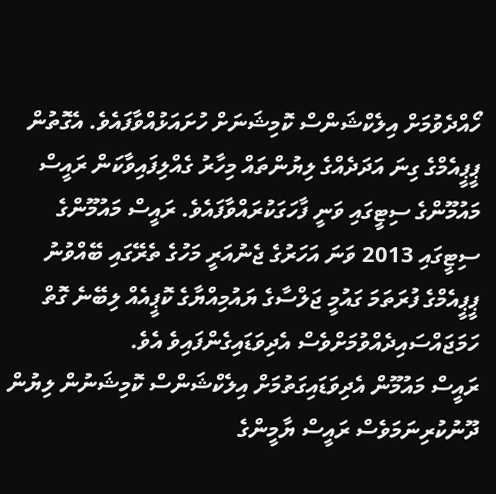ހޯއްދެވުމަށް އިލެކްޝަންސް ކޮމިޝަނަށް ހުށައަޅުއްވާފައެވެ. އެގޮތުން ޕީޕީއެމްގެ ގިނަ އަދަދެއްގެ ލިޔުންތައް މިހާރު ގެއްލިފައިވާކަން ރައީސް މައުމޫންގެ ސިޓީގައި ވަނީ ފާހަގަކުރައްވާފައެވެ. ރައީސް މައުމޫންގެ ސިޓީގައި 2013 ވަނަ އަހަރުގެ ޖެނުއަރީ މަހުގެ ތެރޭގައި ބޭއްވުނު ޕީޕީއެމްގެ ފުރަތަމަ ގައުމީ ޖަލްސާގެ ޔައުމިއްޔާގެ ކޮޕީއެއް ލިބޭނެ ގޮތް ހަމަޖައްސައިދެއްވުމަށްވެސް އެދިވަޑައިގެންފައިވެ އެވެ.
ރައީސް މައުމޫން އެދިވަޑައިގަތުމަށް އިލެކްޝަންސް ކޮމިޝަނުން ލިޔުން ދޫނުކުރިނަމަވެސް ރައީސް ޔާމީންގެ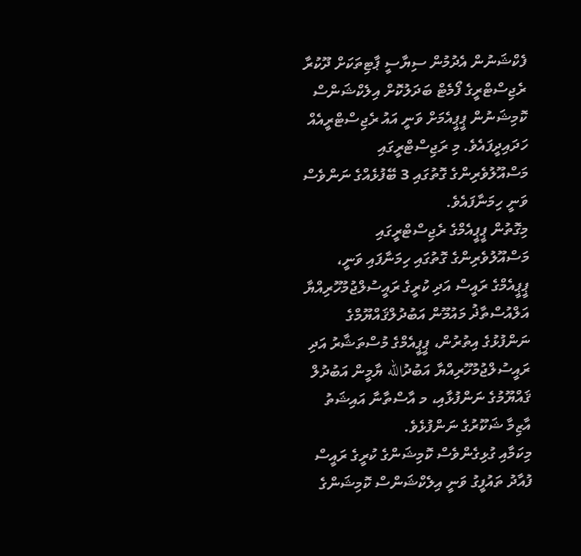ފެކްޝަނުން އެދުމުން ސިޔާސީ ޕާޓިތަކަށް ދޫކުރާ ރެޖިސްޓްރީގެ ފޯމެޓް ބަދަލުކޮށް އިލެކްޝަންސް ކޮމިޝަނުން ޕީޕީއެމަށް ވަނީ އައު ރެޖިސްޓްރީއެއް ހަދައިދީފައެވެ. މި ރަޖިސްޓްރީގައި މަސްއޫލުވެރިންގެ ގޮތުގައި 3 ބޭފުޅެއްގެ ނަންވެސް ވަނީ ހިމަނާފައެވެ.
މިގޮތުން ޕީޕީއެމްގެ ރެޖިސްޓްރީގައި މަސްއޫލުވެރިންގެ ގޮތުގައި ހިމަނާފައި ވަނީ، ޕީޕީއެމްގެ ރައީސް އަދި ކުރީގެ ރައީސުލްޖުމުހޫރިއްޔާ އަލްއުސްތާޛު މައުމޫން އަބުދުލްޤައްޔޫމްގެ ނަންފުޅުގެ އިތުރުން، ޕީޕީއެމްގެ މުސްތަޝާރު އަދި ރައީސުލްޖުމުހޫރިއްޔާ އަބުދުالله ޔާމީން އަބުދުލް ޤައްޔޫމުގެ ނަންފުޅާއި، މ އާސްތާނާ އައިޝަތު އާޒިމާ ޝަކޫރުގެ ނަންފުޅެވެ.
މިކަމާއި ގުޅިގެންވެސް ކޮމިޝަންގެ ކުރީގެ ރައީސް ފުއާދު ތައުފީގު ވަނީ އިލެކްޝަންސް ކޮމިޝަންގެ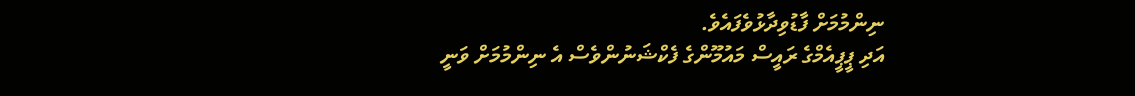ނިންމުމަށް ފާޑުވިދާޅުވެފައެވެ.
އަދި ޕީޕީއެމްގެ ރައީސް މައުމޫންގެ ފެކްޝަނުންވެސް އެ ނިންމުމަށް ވަނީ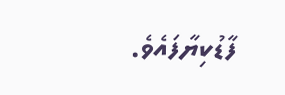ފާޑުކިޔާފައެވެ.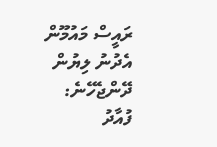ރައީސް މައުމޫން އެދުނު ލިޔުން ދޭންޖެހޭނެ: ފުއާދު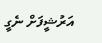އަރުޝީފަށް ނެގީ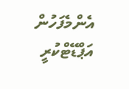އެންމެފަހުން އަޕްޑޭޓްކުރީ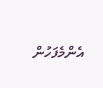އެންމެފަހުން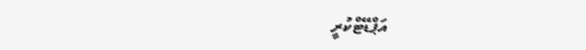އަޕްޑޭޓްކުރީ